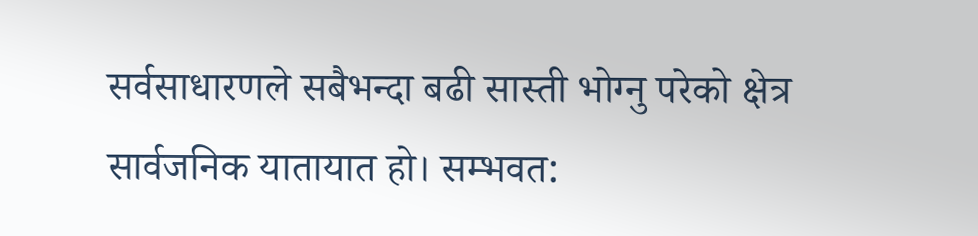सर्वसाधारणले सबैभन्दा बढी सास्ती भोग्नु परेको क्षेत्र सार्वजनिक यातायात हो। सम्भवत: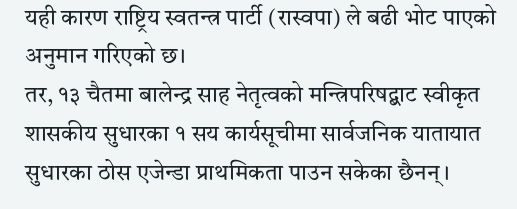यही कारण राष्ट्रिय स्वतन्त्र पार्टी (रास्वपा) ले बढी भोट पाएको अनुमान गरिएको छ।
तर, १३ चैतमा बालेन्द्र साह नेतृत्वको मन्त्रिपरिषद्बाट स्वीकृत शासकीय सुधारका १ सय कार्यसूचीमा सार्वजनिक यातायात सुधारका ठोस एजेन्डा प्राथमिकता पाउन सकेका छैनन्।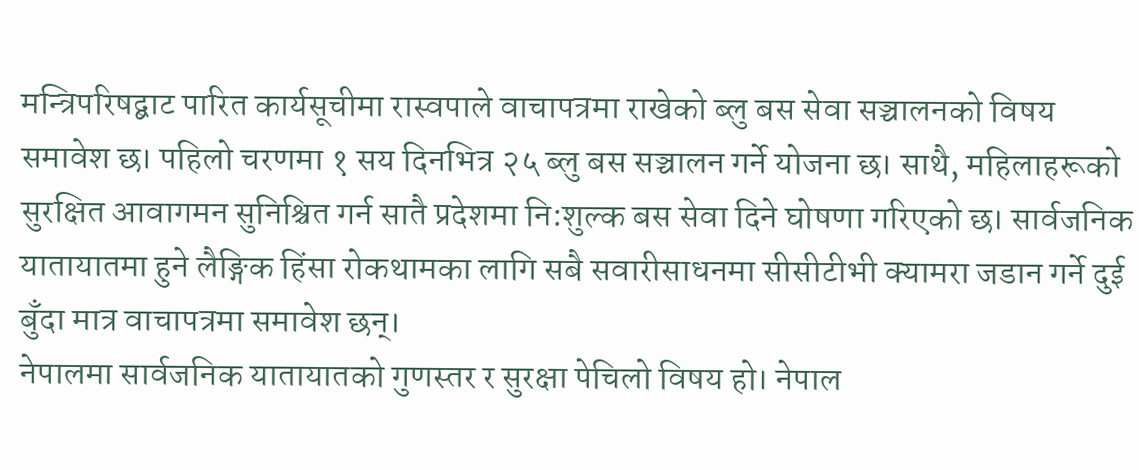मन्त्रिपरिषद्बाट पारित कार्यसूचीमा रास्वपाले वाचापत्रमा राखेको ब्लु बस सेवा सञ्चालनको विषय समावेश छ। पहिलो चरणमा १ सय दिनभित्र २५ ब्लु बस सञ्चालन गर्ने योजना छ। साथै, महिलाहरूको सुरक्षित आवागमन सुनिश्चित गर्न सातै प्रदेशमा नि:शुल्क बस सेवा दिने घोषणा गरिएको छ। सार्वजनिक यातायातमा हुने लैङ्गिक हिंसा रोकथामका लागि सबै सवारीसाधनमा सीसीटीभी क्यामरा जडान गर्ने दुई बुँदा मात्र वाचापत्रमा समावेश छन्।
नेपालमा सार्वजनिक यातायातको गुणस्तर र सुरक्षा पेचिलो विषय हो। नेपाल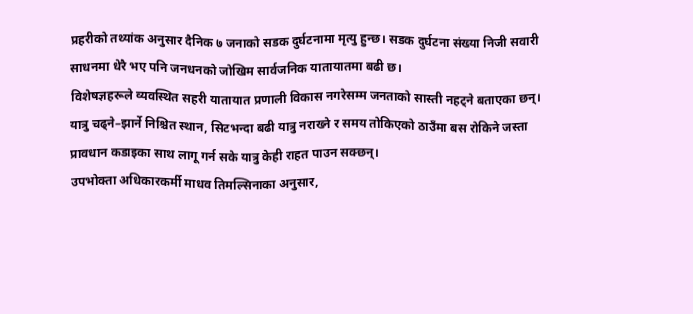प्रहरीको तथ्यांक अनुसार दैनिक ७ जनाको सडक दुर्घटनामा मृत्यु हुन्छ। सडक दुर्घटना संख्या निजी सवारी साधनमा धेरै भए पनि जनधनको जोखिम सार्वजनिक यातायातमा बढी छ।
विशेषज्ञहरूले व्यवस्थित सहरी यातायात प्रणाली विकास नगरेसम्म जनताको सास्ती नहट्ने बताएका छन्। यात्रु चढ्ने–झार्ने निश्चित स्थान, सिटभन्दा बढी यात्रु नराख्ने र समय तोकिएको ठाउँमा बस रोकिने जस्ता प्रावधान कडाइका साथ लागू गर्न सके यात्रु केही राहत पाउन सक्छन्।
उपभोक्ता अधिकारकर्मी माधव तिमल्सिनाका अनुसार,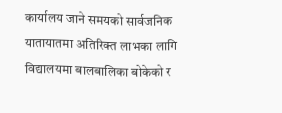कार्यालय जाने समयको सार्वजनिक यातायातमा अतिरिक्त लाभका लागि विद्यालयमा बालबालिका बोकेको र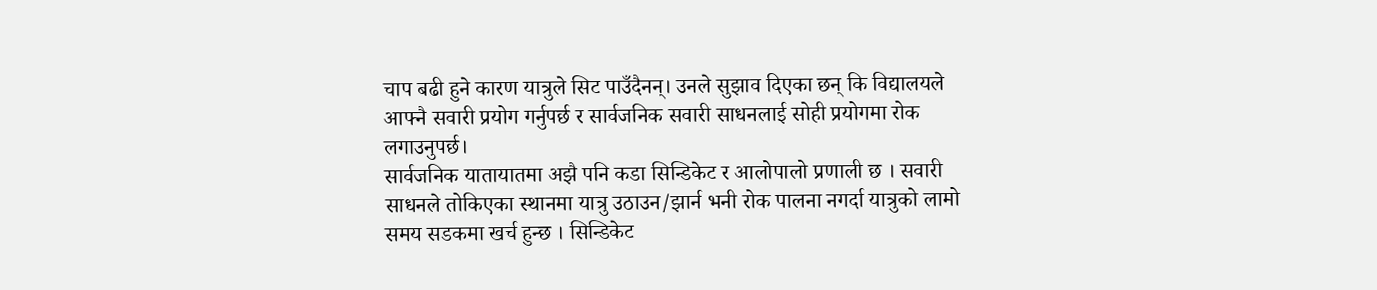चाप बढी हुने कारण यात्रुले सिट पाउँदैनन्। उनले सुझाव दिएका छन् कि विद्यालयले आफ्नै सवारी प्रयोग गर्नुपर्छ र सार्वजनिक सवारी साधनलाई सोही प्रयोगमा रोक लगाउनुपर्छ।
सार्वजनिक यातायातमा अझै पनि कडा सिन्डिकेट र आलोपालो प्रणाली छ । सवारी साधनले तोकिएका स्थानमा यात्रु उठाउन/झार्न भनी रोक पालना नगर्दा यात्रुको लामो समय सडकमा खर्च हुन्छ । सिन्डिकेट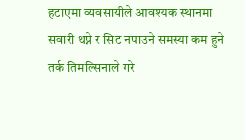हटाएमा व्यवसायीले आवश्यक स्थानमा सवारी थप्ने र सिट नपाउने समस्या कम हुने तर्क तिमल्सिनाले गरे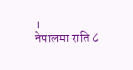।
नेपालमा राति ८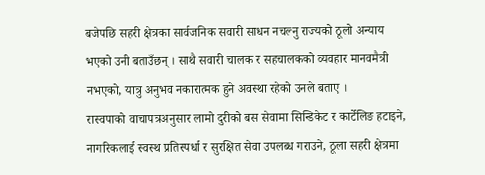बजेपछि सहरी क्षेत्रका सार्वजनिक सवारी साधन नचल्नु राज्यको ठूलो अन्याय भएको उनी बताउँछन् । साथै सवारी चालक र सहचालकको व्यवहार मानवमैत्री नभएको, यात्रु अनुभव नकारात्मक हुने अवस्था रहेको उनले बताए ।
रास्वपाको वाचापत्रअनुसार लामो दुरीको बस सेवामा सिन्डिकेट र कार्टेलिङ हटाइने, नागरिकलाई स्वस्थ प्रतिस्पर्धा र सुरक्षित सेवा उपलब्ध गराउने, ठूला सहरी क्षेत्रमा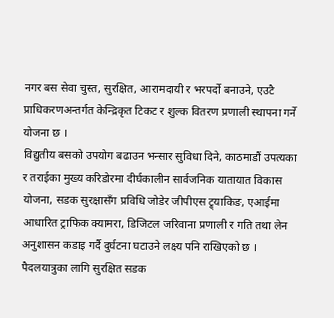नगर बस सेवा चुस्त, सुरक्षित, आरामदायी र भरपर्दो बनाउने, एउटै प्राधिकरणअन्तर्गत केन्द्रिकृत टिकट र शुल्क वितरण प्रणाली स्थापना गर्ने योजना छ ।
विद्युतीय बसको उपयोग बढाउन भन्सार सुविधा दिने, काठमाडौं उपत्यका र तराईका मुख्य करिडोरमा दीर्घकालीन सार्वजनिक यातायात विकास योजना, सडक सुरक्षासँग प्रविधि जोडेर जीपीएस ट्र्याकिङ, एआईमा आधारित ट्राफिक क्यामरा, डिजिटल जरिवाना प्रणाली र गति तथा लेन अनुशासन कडाइ गर्दै दुर्घटना घटाउने लक्ष्य पनि राखिएको छ । पैदलयात्रुका लागि सुरक्षित सडक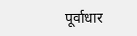पूर्वाधार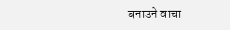बनाउने वाचा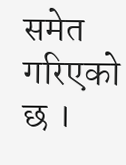समेत गरिएको छ ।